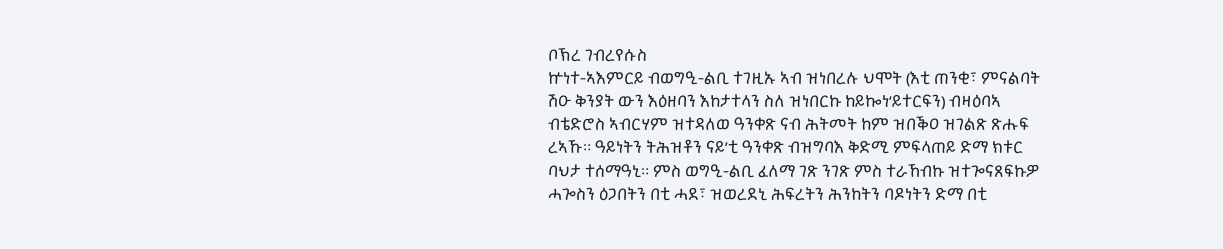ቦኽረ ገብረየሱስ
ኵነተ-ኣእምርይ ብወግዒ-ልቢ ተገዚኡ ኣብ ዝነበረሉ ህሞት (እቲ ጠንቂ፣ ምናልባት ሽዑ ቅንያት ውን እዕዘባን እከታተላን ስለ ዝነበርኩ ከይኰነ’ይተርፍን) ብዛዕባኣ ብቴድሮስ ኣብርሃም ዝተዳለወ ዓንቀጽ ናብ ሕትመት ከም ዝበቕዐ ዝገልጽ ጽሑፍ ረኣኹ። ዓይነትን ትሕዝቶን ናይ’ቲ ዓንቀጽ ብዝግባእ ቅድሚ ምፍላጠይ ድማ ክቱር ባህታ ተሰማዓኒ። ምስ ወግዒ-ልቢ ፈለማ ገጽ ንገጽ ምስ ተራኸብኩ ዝተጐናጸፍኩዎ ሓጐስን ዕጋበትን በቲ ሓደ፣ ዝወረደኒ ሕፍረትን ሕንከትን ባዶነትን ድማ በቲ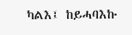ካልእ፤ ከይሓባእኩ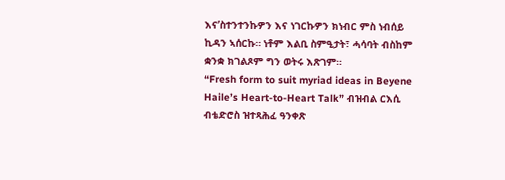እና’ስተንተንኩዎን እና ነገርኩዎን ክነብር ምስ ነብሰይ ኪዳን ኣሰርኩ። ነቶም እልቢ ስምዒታት፣ ሓሳባት ብስከም ቋንቋ ክገልጾም ግን ወትሩ እጽገም።
“Fresh form to suit myriad ideas in Beyene Haile’s Heart-to-Heart Talk” ብዝብል ርእሲ ብቴድሮስ ዝተጻሕፈ ዓንቀጽ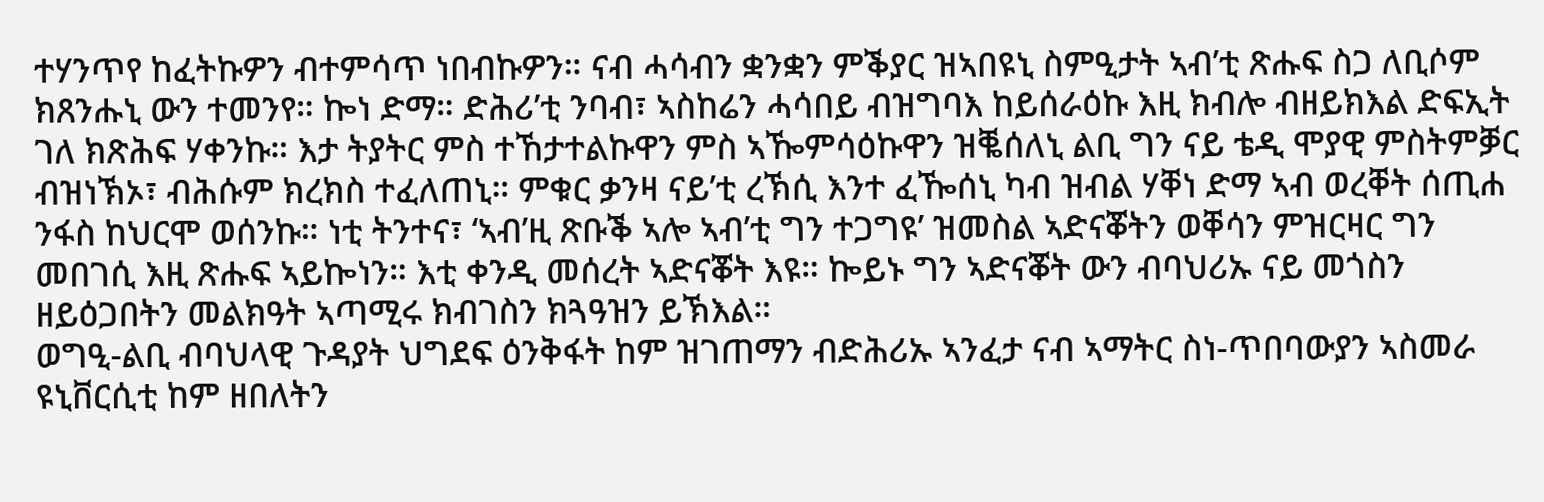ተሃንጥየ ከፈትኩዎን ብተምሳጥ ነበብኩዎን። ናብ ሓሳብን ቋንቋን ምቕያር ዝኣበዩኒ ስምዒታት ኣብ’ቲ ጽሑፍ ስጋ ለቢሶም ክጸንሑኒ ውን ተመንየ። ኰነ ድማ። ድሕሪ’ቲ ንባብ፣ ኣስከሬን ሓሳበይ ብዝግባእ ከይሰራዕኩ እዚ ክብሎ ብዘይክእል ድፍኢት ገለ ክጽሕፍ ሃቀንኩ። እታ ትያትር ምስ ተኸታተልኩዋን ምስ ኣዀምሳዕኩዋን ዝቘሰለኒ ልቢ ግን ናይ ቴዲ ሞያዊ ምስትምቓር ብዝነኽኦ፣ ብሕሱም ክረክስ ተፈለጠኒ። ምቁር ቃንዛ ናይ’ቲ ረኽሲ እንተ ፈዀሰኒ ካብ ዝብል ሃቐነ ድማ ኣብ ወረቐት ሰጢሐ ንፋስ ከህርሞ ወሰንኩ። ነቲ ትንተና፣ ‘ኣብ’ዚ ጽቡቕ ኣሎ ኣብ’ቲ ግን ተጋግዩ’ ዝመስል ኣድናቖትን ወቐሳን ምዝርዛር ግን መበገሲ እዚ ጽሑፍ ኣይኰነን። እቲ ቀንዲ መሰረት ኣድናቖት እዩ። ኰይኑ ግን ኣድናቖት ውን ብባህሪኡ ናይ መጎስን ዘይዕጋበትን መልክዓት ኣጣሚሩ ክብገስን ክጓዓዝን ይኽእል።
ወግዒ-ልቢ ብባህላዊ ጉዳያት ህግደፍ ዕንቅፋት ከም ዝገጠማን ብድሕሪኡ ኣንፈታ ናብ ኣማትር ስነ-ጥበባውያን ኣስመራ ዩኒቨርሲቲ ከም ዘበለትን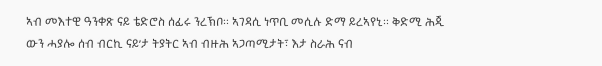ኣብ መእተዊ ዓንቀጽ ናይ ቴድሮስ ሰፊሩ ንረኽቦ። ኣገዳሲ ነጥቢ መሲሉ ድማ ይረኣየኒ። ቅድሚ ሕጂ ውን ሓያሎ ሰብ ብርኪ ናይ’ታ ትያትር ኣብ ብዙሕ ኣጋጣሚታት፣ እታ ስራሕ ናብ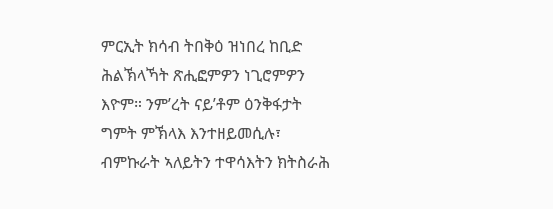ምርኢት ክሳብ ትበቅዕ ዝነበረ ከቢድ ሕልኽላኻት ጽሒፎምዎን ነጊሮምዎን እዮም። ንም’ረት ናይ’ቶም ዕንቅፋታት ግምት ምኽላእ እንተዘይመሲሉ፣ ብምኩራት ኣለይትን ተዋሳእትን ክትስራሕ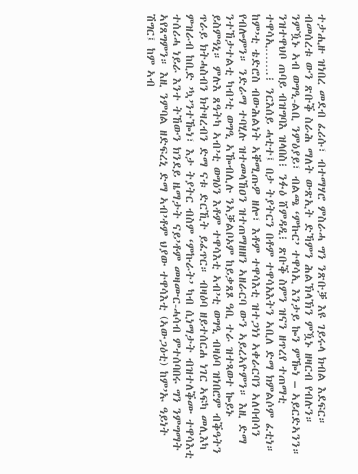ተታሒዙ ዝነበረ መደብ ፈሪሱ፣ ብተማሃሮ ምስራሓ ግን ንጽቡቓ እዩ ገይሩላ ክብል እደፍር። ብመሰረቱ ውን ጽቡቕ ስራሕ ማለት ውጽኢት ድኻምን ሕልኽላኽን ምዃኑ ዘዛርብ የብሉን።
ንምዃኑ ኣብ ወግዒ-ልቢ ንምዕያይ፣ ብልጫ ‘ምኩር’ ተዋሳኢ እንታይ ኰን ምዀነ – ኣይርድኣንን። ንዝተዋህቦ ጠባይ ብዝግባእ ዝላበስ፧ ንፉዕ ሸምዳዲ፧ ጽቡቕ ስምን ዝናን ዘጥረየ ተጠማቲ ተዋሳኢ…….፧ ንርእሰይ ሓቲተ፤ በታ ትያትርን በቶም ተዋሳአእትን ኣቢለ ድማ ክምልሶም ፈቲነ። ከም’ቲ ቴድሮስ ብውሕልነት ኣቐሚጡዎ ዘሎ፣ እቶም ተዋሳእቲ ዝተጋነነ ኣቀራርባን ኣለባብሳን የብሎምን። ንድራማ ተባሂሉ ዝተመላኸዐን ዝተጠማዘዘን ኣዘራርባ ውን ኣይረኣዮምን። እዚ ድማ ንተኸታተልቲ ካብ’ቲ ወግዒ ኣዀብሊሉ ንኣቓልቦኦም ከይቃጸጾ ዓቢ ተራ ዝተጻወተ ኰይኑ ይስምዓኒ። ምሉእ ጸዓትካ ኣብ’ቲ ወግዕን እቶም ተዋሳእቲ ኣብ’ቲ ወግዒ ብዛዕባ ዝነበሮም ብቕዓትን ጥራይ ክትሓስብን ክትዛረብን ድማ ናቱ ድርኺት ይፈጥር። ብዛዕባ ዘይተሰርሐ ነገር ኣፍካ መሊእካ ምዝራብ ከቢድ ’ኳ’ንተዀነ፣ እታ ትያትር ብስም ‘ምኩራት’ ካብ ሲነማታት ብዝተለቕሙ ተዋሳእቲ ተሰሪሓ ነይራ እንተ ትኸውን ክንደይ ዜማታት ናይ’ቶም መዛሙር-ሓሳብ ምተሰባበሩ ግን ንምግማት ኣየጸግምን። እዚ ንምባል ዘድፍረኒ ድማ ኣብ’ቶም ህያው ተዋሳእቲ (ኣውጋዕቲ) ከም’ኡ ዓይነት ሽግር፤ ከም ኣብ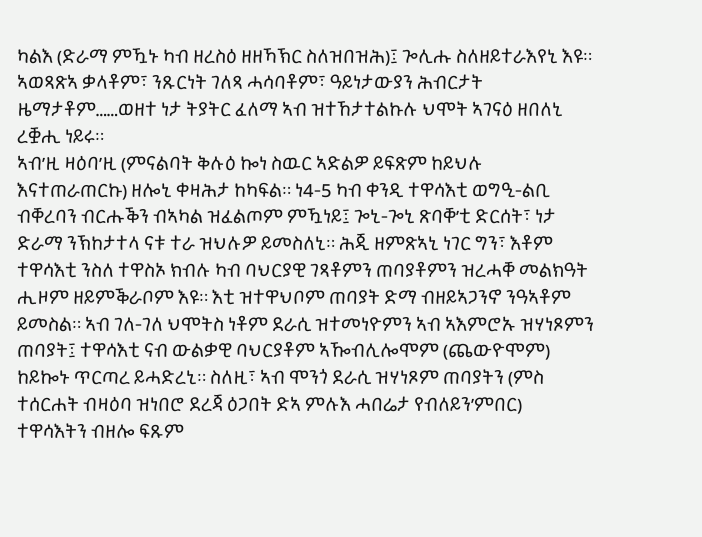ካልእ (ድራማ ምዃኑ ካብ ዘረስዕ ዘዘኻኽር ስለዝበዝሕ)፤ ጐሊሑ ስለዘይተራእየኒ እዩ። ኣወጻጽኣ ቃላቶም፣ ንጹርነት ገለጻ ሓሳባቶም፣ ዓይነታውያን ሕብርታት ዜማታቶም……ወዘተ ነታ ትያትር ፈለማ ኣብ ዝተኸታተልኩሉ ህሞት ኣገናዕ ዘበለኒ ረቛሒ ነይሩ።
ኣብ’ዚ ዛዕባ’ዚ (ምናልባት ቅሉዕ ኰነ ስዉር ኣድልዎ ይፍጽም ከይህሉ እናተጠራጠርኩ) ዘሎኒ ቀዛሕታ ከካፍል። ነ4-5 ካብ ቀንዲ ተዋሳእቲ ወግዒ-ልቢ ብቐረባን ብርሑቕን ብኣካል ዝፈልጦም ምዃነይ፤ ጐኒ-ጐኒ ጽባቐ’ቲ ድርሰት፣ ነታ ድራማ ንኽከታተላ ናቱ ተራ ዝህሉዎ ይመስለኒ። ሕጂ ዘምጽኣኒ ነገር ግን፣ እቶም ተዋሳእቲ ንስለ ተዋስኦ ክብሉ ካብ ባህርያዊ ገጻቶምን ጠባያቶምን ዝረሓቐ መልክዓት ሒዞም ዘይምቕራቦም እዩ። እቲ ዝተዋህቦም ጠባያት ድማ ብዘይኣጋንኖ ንዓኣቶም ይመስል። ኣብ ገለ-ገለ ህሞትስ ነቶም ደራሲ ዝተመነዮምን ኣብ ኣእምሮኡ ዝሃነጾምን ጠባያት፤ ተዋሳእቲ ናብ ውልቃዊ ባህርያቶም ኣዀብሊሎሞም (ጨውዮሞም) ከይኰኑ ጥርጣረ ይሓድረኒ። ስለዚ፣ ኣብ ሞንጎ ደራሲ ዝሃነጾም ጠባያትን (ምስ ተሰርሐት ብዛዕባ ዝነበሮ ደረጃ ዕጋበት ድኣ ምሉእ ሓበሬታ የብለይን’ምበር) ተዋሳእትን ብዘሎ ፍጹም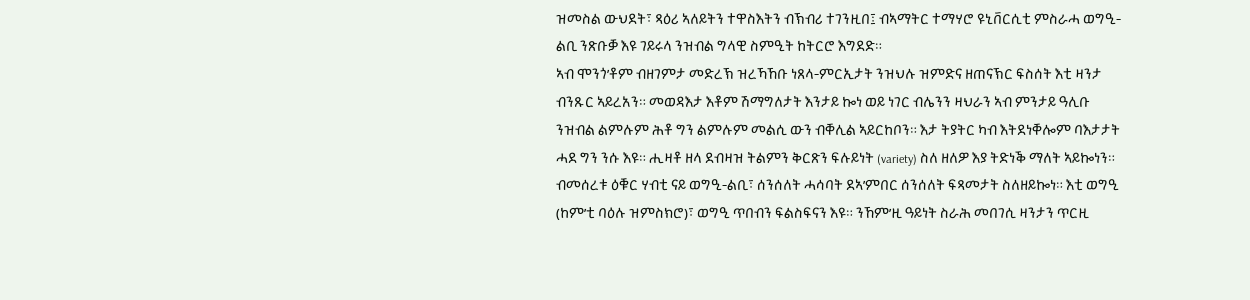ዝመስል ውህደት፣ ጻዕሪ ኣለይትን ተዋስእትን ብኽብሪ ተገንዚበ፤ ብኣማትር ተማሃሮ ዩኒቨርሲቲ ምስራሓ ወግዒ-ልቢ ንጽቡቓ እዩ ገይሩላ ንዝብል ግላዊ ስምዒት ከትርሮ እግደድ።
ኣብ ሞንጎ’ቶም ብዘገምታ መድረኽ ዝረኻኸቡ ነጸላ-ምርኢታት ንዝህሉ ዝምድና ዘጠናኽር ፍስሰት እቲ ዛንታ ብንጹር ኣይረአን። መወዳእታ እቶም ሽማግለታት እንታይ ኰነ ወይ ነገር ብሌንን ዛህራን ኣብ ምንታይ ዓሊቡ ንዝብል ልምሉም ሕቶ ግን ልምሉም መልሲ ውን ብቐሊል ኣይርከቦን። እታ ትያትር ካብ እትደነቐሎም ባእታታት ሓደ ግን ንሱ እዩ። ሒዛቶ ዘላ ደብዛዝ ትልምን ቅርጽን ፍሉይነት (variety) ስለ ዘለዎ እያ ትድነቕ ማለት ኣይኰነን። ብመሰረቱ ዕቑር ሃብቲ ናይ ወግዒ-ልቢ፣ ሰንሰለት ሓሳባት ደኣ’ምበር ሰንሰለት ፍጻመታት ስለዘይኰነ። እቲ ወግዒ (ከም’ቲ ባዕሉ ዝምስክሮ)፣ ወግዒ ጥበብን ፍልስፍናን እዩ። ንኸም’ዚ ዓይነት ስራሕ መበገሲ ዛንታን ጥርዚ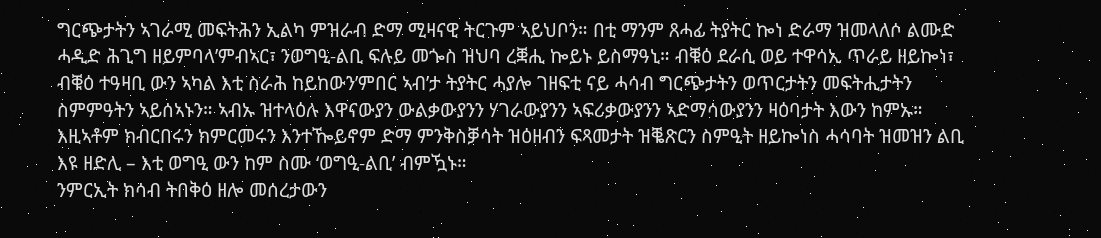ግርጭታትን ኣገራሚ መፍትሕን ኢልካ ምዝራብ ድማ ሚዛናዊ ትርጉም ኣይህቦን። በቲ ማንም ጸሓፊ ትያትር ኰነ ድራማ ዝመላለሶ ልሙድ ሓዲድ ሕጊግ ዘይምባላ’ምብኣር፣ ንወግዒ-ልቢ ፍሉይ መጐስ ዝህባ ረቛሒ ኰይኑ ይስማዓኒ። ብቑዕ ደራሲ ወይ ተዋሳኢ ጥራይ ዘይኰነ፣ ብቑዕ ተዓዛቢ ውን ኣካል እቲ ስራሕ ከይከውን’ምበር ኣብ’ታ ትያትር ሓያሎ ገዘፍቲ ናይ ሓሳብ ግርጭታትን ወጥርታትን መፍትሒታትን ስምምዓትን ኣይሰኣኑን። ኣብኡ ዝተላዕሉ እዋናውያን ውልቃውያንን ሃገራውያንን ኣፍሪቃውያንን ኣድማሳውያንን ዛዕባታት እውን ከምኡ። እዚኣቶም ክብርበሩን ክምርመሩን እንተዀይኖም ድማ ምንቅስቓሳት ዝዕዘብን ፍጻመታት ዝቘጽርን ስምዒት ዘይኰነስ ሓሳባት ዝመዝን ልቢ እዩ ዘድሊ – እቲ ወግዒ ውን ከም ስሙ ‘ወግዒ-ልቢ’ ብምዃኑ።
ንምርኢት ክሳብ ትበቅዕ ዘሎ መሰረታውን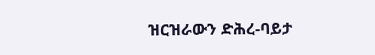ዝርዝራውን ድሕረ-ባይታ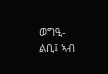ወግዒ-ልቢ፤ ኣብ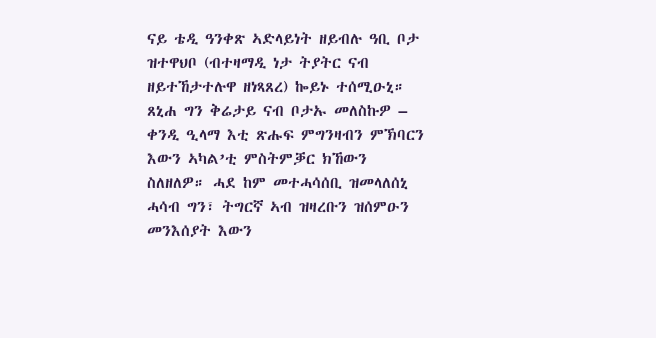ናይ ቴዲ ዓንቀጽ ኣድላይነት ዘይብሉ ዓቢ ቦታ ዝተዋህቦ (ብተዛማዲ ነታ ትያትር ናብ ዘይተኸታተሉዋ ዘነጻጸረ) ኰይኑ ተሰሚዑኒ። ጸኒሐ ግን ቅሬታይ ናብ ቦታኡ መለስኩዎ – ቀንዲ ዒላማ እቲ ጽሑፍ ምግንዛብን ምኽባርን እውን ኣካል’ቲ ምስትምቓር ክኸውን ስለዘለዎ። ሓደ ከም መተሓሳሰቢ ዝመላለሰኒ ሓሳብ ግን፣ ትግርኛ ኣብ ዝዛረቡን ዝሰምዑን መንእሰያት እውን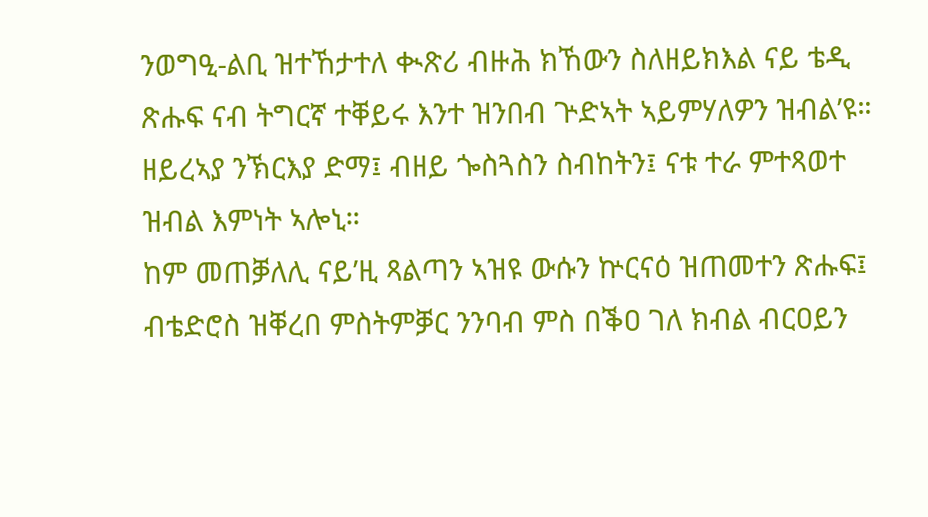ንወግዒ-ልቢ ዝተኸታተለ ቊጽሪ ብዙሕ ክኸውን ስለዘይክእል ናይ ቴዲ ጽሑፍ ናብ ትግርኛ ተቐይሩ እንተ ዝንበብ ጕድኣት ኣይምሃለዎን ዝብል’ዩ። ዘይረኣያ ንኽርእያ ድማ፤ ብዘይ ጐስጓስን ስብከትን፤ ናቱ ተራ ምተጻወተ ዝብል እምነት ኣሎኒ።
ከም መጠቓለሊ ናይ’ዚ ጻልጣን ኣዝዩ ውሱን ኵርናዕ ዝጠመተን ጽሑፍ፤ ብቴድሮስ ዝቐረበ ምስትምቓር ንንባብ ምስ በቕዐ ገለ ክብል ብርዐይን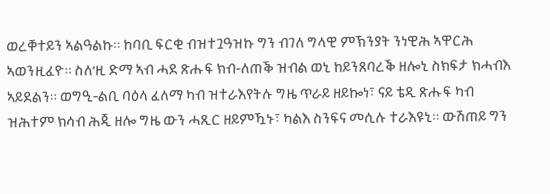ወረቐተይን ኣልዓልኩ። ከባቢ ፍርቂ ብዝተጓዓዝኩ ግን ብገለ ግላዊ ምኽንያት ንነዊሕ ኣዋርሕ ኣወንዚፈዮ። ስለ’ዚ ድማ ኣብ ሓደ ጽሑፍ ክብ-ለጠቕ ዝብል ወኒ ከይንጸባረቕ ዘሎኒ ስክፍታ ክሓብእ ኣይደልን። ወግዒ-ልቢ ባዕላ ፈለማ ካብ ዝተራእየትሉ ግዜ ጥራይ ዘይኰነ፣ ናይ ቴዲ ጽሑፍ ካብ ዝሕተም ክሳብ ሕጂ ዘሎ ግዜ ውን ሓጺር ዘይምዃኑ፣ ካልእ ስንፍና መሲሉ ተራእዩኒ። ውሽጠይ ግን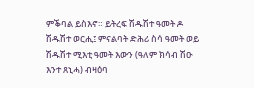ምቕባል ይስእኖ። ይትረፍ ሽዱሽተ ዓመት ዶ ሽዱሽተ ወርሒ፤ ምናልባት ድሕሪ ስሳ ዓመት ወይ ሽዱሽተ ሚእቲ ዓመት እውን (ዓለም ክሳብ ሽዑ እንተ ጸኒሓ) ብዛዕባ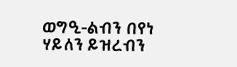ወግዒ-ልብን በየነ ሃይለን ይዝረብን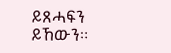ይጸሓፍን ይኸውን።